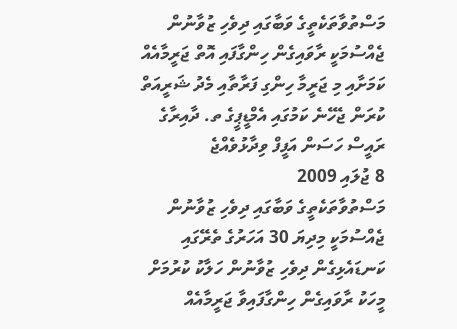މަސްތުވާތަކެތީގެ ވަބާގައި ދިވެހި ޒުވާނުން ޖެއްސުމަކީ ރާވައިގެން ހިންގާފައި އޮތް ޖަރީމާއެއް ކަމަށާއި މި ޖަރީމާ ހިންގި ފަރާތާއި މެދު ޝަރީއަތް ކުރަން ޖެހޭނެ ކަމުގައި އެމްޑީޕީގެ ތ. ދާއިރާގެ ރައީސް ހަސަން އަފީފް ވިދާޅުވެއްޖެ
8 ޖުލައި 2009
މަސްތުވާތަކެތީގެ ވަބާގައި ދިވެހި ޒުވާނުން ޖެއްސުމަކީ މިދިޔަ 30 އަހަރުގެ ތެރޭގައި ކަނޑައެޅިގެން ދިވެހި ޒުވާނުން ހަލާކު ކުރުމަށް މީހަކު ރާވައިގެން ހިންގާފައިވާ ޖަރީމާއެއް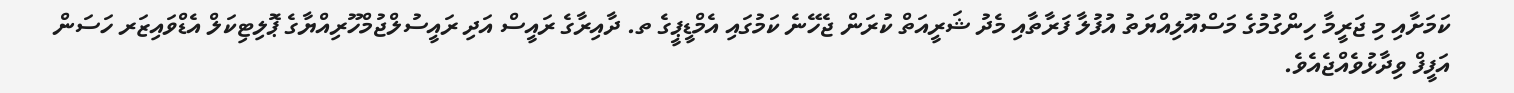ކަމަށާއި މި ޖަރީމާ ހިންގުމުގެ މަސްއޫލިއްޔަތު އުފުލާ ފަރާތާއި މެދު ޝަރީއަތް ކުރަން ޖެހޭނެ ކަމުގައި އެމްޑީޕީގެ ތ. ދާއިރާގެ ރައީސް އަދި ރައީސުލްޖުމްހޫރިއްޔާގެ ޕޮލިޓިކަލް އެޑްވައިޒަރ ހަސަން އަފީފް ވިދާޅުވެއްޖެއެވެ.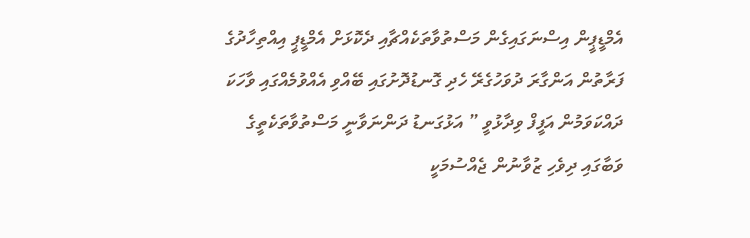އެމްޑީޕީން އިސްނަގައިގެން މަސްތުވާތަކެއްޗާއި ދެކޮޅަށް އެމްޑީޕީ އިއްތިހާދުގެ ފަރާތުން އަންގާރަ ދުވަހުގެރޭ ހެދި ގޮނޑުދޮށުގައި ބޭއްވި އެއްވުމެއްގައި ވާހަކަ ދައްކަވަމުން އަފީފް ވިދާޅުވީ ” އަޅުގަނޑު ދަންނަވާނީ މަސްތުވާތަކެތީގެ ވަބާގައި ދިވެހި ޒުވާނުން ޖެއްސުމަކީ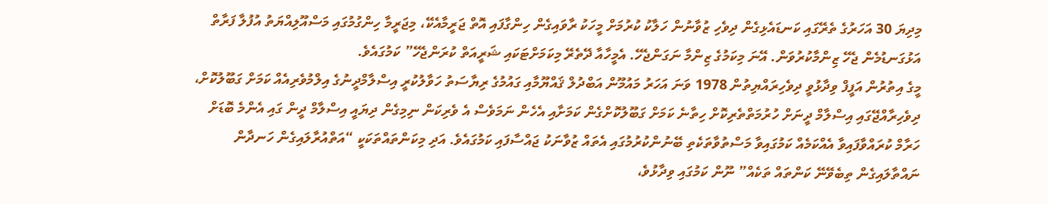މިދިޔަ 30 އަހަރުގެ ތެރޭގައި ކަނޑައެޅިގެން ދިވެހި ޒުވާނުން ހަލާކު ކުރުމަށް މީހަކު ރާވައިގެން ހިންގާފައި އޮތް ޖަރީމާއެކޭ، މިޖަރީމާ ހިންގުމުގައި މަސްއޫލިއްޔަތު އުފުލާ ފަރާތް އަޅުގަނޑުމެން ޖެހޭ ޒިންމާކުރުވަން. އޭނަ މިކަމުގެ ޒިންމާ ނަގަންޖެހޭ. އެމީހާއާ ދޭތެރޭ މިކަމަށްޓަކައި ޝަރީއަތް ކުރަންޖެހޭ” ކަމުގައެވެ.
މީގެ އިތުރުން އަފީފް ވިދާޅުވީ ދިވެހިރައްޔިތުން 1978 ވަނަ އަހަރު މައުމޫން އަބްދުލް ޤައްޔޫމާއި ގައުމުގެ ރިޔާސަތު ހަވާލުކުރީ އިސްލާމްދީނުގެ އިލްމުވެރިއެއް ކަމަށް ގަބޫލުކޮށް، ދިވެހިރާއްޖޭގައި އިސްލާމް ދީނަށް ހުރުމަތްތެރިކޮށް ހިތާނެ ކަމަށް ގަބޫލުކޮށްގެން ކަމަށާއި އެހެން ނަމަވެސް އެ ވެރިކަން ނިމިގެން ދިޔައީ އިސްލާމް ދީން ގައި އެންމެ ބޮޑަށް ހަރާމް ކުރައްވާފައިވާ އެއްކަމެއް ކަމުގައިވާ މަސްތުވާތަކެތި ބޭނުންކުރުމުގައި އެތައް ޒުވާނަކު ޖައްސާފައި ކަމުގައެވެ. އަދި މިކަންތައްތަކަކީ “އަތްއުރާލައިގެން ހަނދާން ނައްތާލައިގެން ތިބެވޭނޭ ކަންތައް ތަކެއް” ނޫން ކަމުގައި ވިދާޅުވެ،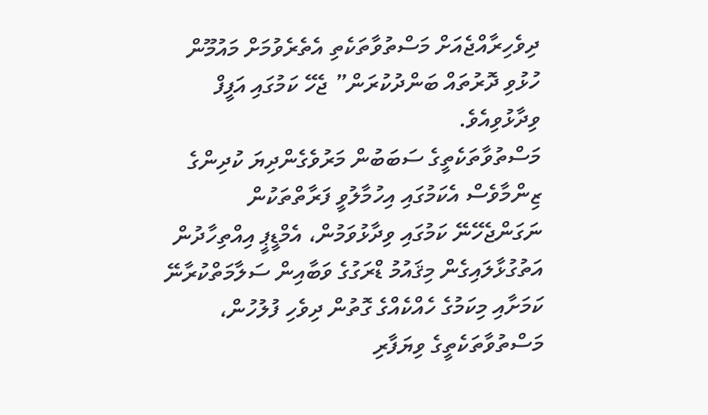ދިވެހިރާއްޖެއަށް މަސްތުވާތަކެތި އެތެރެވުމަށް މައުމޫން ހުޅުވި ދޮރުތައް ބަންދުކުރަން” ޖެހޭ ކަމުގައި އަފީފް ވިދާޅުވިއެވެ.
މަސްތުވާތަކެތީގެ ސަބަބުން މަރުވެގެންދިޔަ ކުދިންގެ ޒިންމާވެސް އެކަމުގައި އިހުމާލުވީ ފަރާތްތަކުން ނަގަންޖެހޭނޭ ކަމުގައި ވިދާޅުވަމުން، އެމްޑީޕީ އިއްތިހާދުން އަތުގުޅާލައިގެން މިޤައުމު ޑްރަގުގެ ވަބާއިން ސަލާމަތްކުރާނޭ ކަމަށާއި މިކަމުގެ ހެއްކެއްގެ ގޮތުން ދިވެހި ފުލުހުން، މަސްތުވާތަކެތީގެ ވިޔަފާރި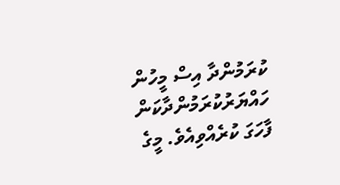ކުރަމުންދާ އިސް މީހުން ހައްޔަރުކުރަމުންދާކަން ފާހަގަ ކުރެއްވިއެވެ. މީގެ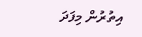އިތުރުން މިފަދަ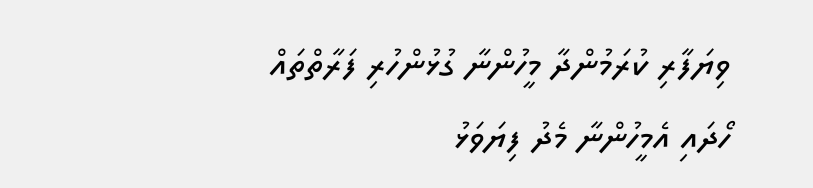ވިޔަފާރި ކުރަމުންދާ މީހުންނާ ގުޅުންހުރި ފަރާތްތައް ހޯދައި އެމީހުންނާ މެދު ފިޔަވަޅު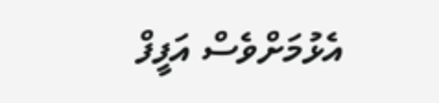އެޅުމަށްވެސް އަފީފް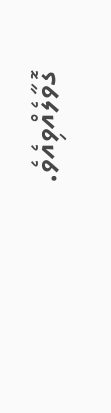ގޮވާލެއްވިއެވެ.